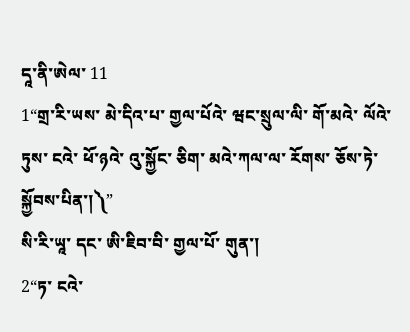དཱ་ནི་ཨེལ་ 11
1“གྲ་རི་ཡས་ མེ་དིའ་པ་ གྱལ་པོའེ་ ཝང་སྲུལ་ལི་ གོ་མའེ་ ལོའེ་ ཏུས་ ངའེ་ ཕོ་ཉའེ་ འུ་སྐྱོང་ ཅིག་ མའེ་ཀལ་ལ་ རོགས་ ཅོས་ཏེ་ སྐྱོབས་པིན་།༽”
སི་རི་ཡཱ་ དང་ ཨི་ཇིབ་བི་ གྱལ་པོ་ གུན་།
2“ཏ་ ངའེ་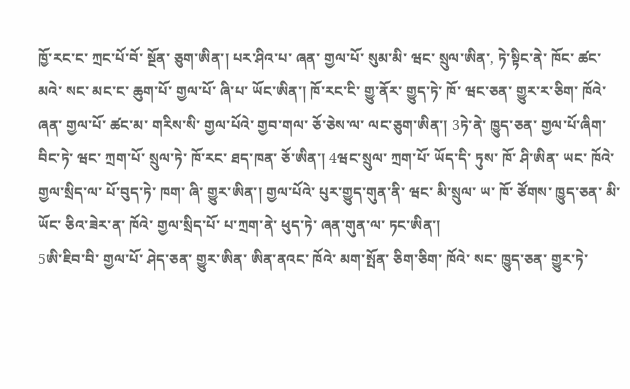ཁྱོ་རང་ང་ ཀྲང་པོ་བོ་ སྔོན་ ཅུག་ཨིན་། པར་ཤིའ་པ་ ཞན་ གྱལ་པོ་ སུམ་མི་ ཝང་ སྲུལ་ཨིན་, ཏེ་སྟིང་ནེ་ ཁོང་ ཚང་མའེ་ སང་ མང་ང་ ཆུག་པོ་ གྱལ་པོ་ ཞི་པ་ ཡོང་ཨིན་། ཁོ་རང་ངི་ གྱུ་ནོར་ གྱུད་ཏེ་ ཁོ་ ཝང་ཅན་ གྱུར་ར་ཅིག་ ཁོའེ་ ཞན་ གྱལ་པོ་ ཚང་མ་ གརིས་སི་ གྱལ་པོའེ་ གྱབ་གལ་ ཅོ་ཅེས་ལ་ ལང་ཅུག་ཨིན་། 3ཏེ་ནེ་ ཁྱུད་ཅན་ གྱལ་པོ་ཞིག་ བིང་ཏེ་ ཝང་ ཀྲག་པོ་ སྲུལ་ཏེ་ ཁོ་རང་ ཐད་ཁན་ ཅོ་ཨིན་། 4ཝང་སྲུལ་ ཀྲག་པོ་ ཡོད་དི་ ཏུས་ ཁོ་ ཤི་ཨིན་ ཡང་ ཁོའེ་ གྱལ་སྲིད་ལ་ པོ་བུད་ཏེ་ ཁག་ ཞི་ གྱུར་ཨིན་། གྱལ་པོའེ་ པུར་གྱུད་གུན་ནི་ ཝང་ མི་སྲུལ་ ཡ་ ཁོ་ ཙོགས་ ཁྱུད་ཅན་ མི་ཡོང་ ཅིའ་ཟེར་ན་ ཁོའེ་ གྱལ་སྲིད་པོ་ པ་ཀྲག་ནེ་ ཕུད་ཏེ་ ཞན་གུན་ལ་ ཏང་ཨིན་།
5ཨི་ཇིབ་བི་ གྱལ་པོ་ ཤེད་ཅན་ གྱུར་ཨིན་ ཨིན་ནའང་ ཁོའེ་ མག་སྤོན་ ཅིག་ཅིག་ ཁོའེ་ སང་ ཁྱུད་ཅན་ གྱུར་ཏེ་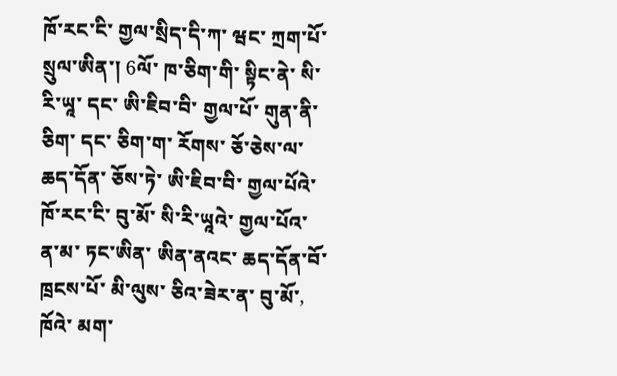ཁོ་རང་ངི་ གྱལ་སྲིད་དི་ཀ་ ཝང་ ཀྲག་པོ་ སྲུལ་ཨིན་། 6ལོ་ ཁ་ཅིག་གི་ སྟིང་ནེ་ སི་རི་ཡཱ་ དང་ ཨི་ཇིབ་བི་ གྱལ་པོ་ གུན་ནི་ ཅིག་ དང་ ཅིག་ག་ རོགས་ ཅོ་ཅེས་ལ་ ཆད་དོན་ ཅོས་ཏེ་ ཨི་ཇིབ་བི་ གྱལ་པོའེ་ ཁོ་རང་ངི་ བུ་མོ་ སི་རི་ཡཱའེ་ གྱལ་པོའ་ ན་མ་ ཏང་ཨིན་ ཨིན་ནའང་ ཆད་དོན་བོ་ ཁྲངས་པོ་ མི་ལུས་ ཅིའ་ཟེར་ན་ བུ་མོ་, ཁོའེ་ མག་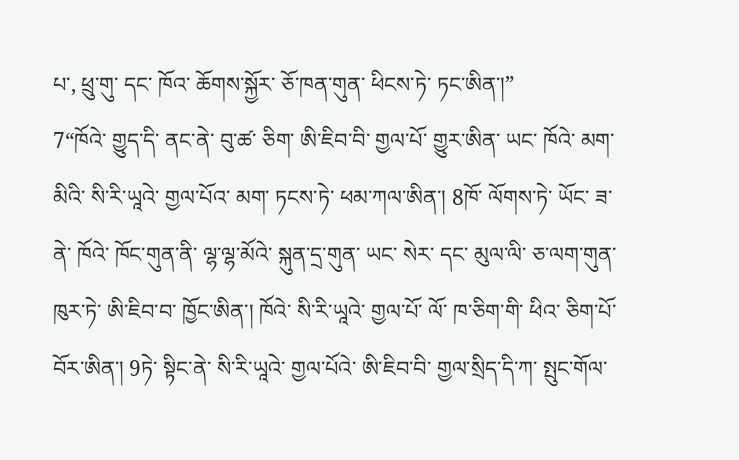པ་, ཕྲུ་གུ་ དང་ ཁོའ་ ཆོགས་སྐྱོར་ ཅོ་ཁན་གུན་ ཕིངས་ཏེ་ ཏང་ཨིན་།”
7“ཁོའེ་ གྱུད་དི་ ནང་ནེ་ བུ་ཚ་ ཅིག་ ཨི་ཇིབ་བི་ གྱལ་པོ་ གྱུར་ཨིན་ ཡང་ ཁོའེ་ མག་མིའི་ སི་རི་ཡཱའེ་ གྱལ་པོའ་ མག་ ཏངས་ཏེ་ ཕམ་ཀལ་ཨིན་། 8ཁོ་ ལོགས་ཏེ་ ཡོང་ ཟ་ནེ་ ཁོའེ་ ཁོང་གུན་ནི་ ལྷ་ལྷ་མོའེ་ སྐུན་དྲ་གུན་ ཡང་ སེར་ དང་ མུལ་ལི་ ཅ་ལག་གུན་ ཁུར་ཏེ་ ཨི་ཇིབ་བ་ ཁྱོང་ཨིན་། ཁོའེ་ སི་རི་ཡཱའེ་ གྱལ་པོ་ ལོ་ ཁ་ཅིག་གི་ ཕིའ་ ཅིག་པོ་ བོར་ཨིན་། 9ཏེ་ སྟིང་ནེ་ སི་རི་ཡཱའེ་ གྱལ་པོའེ་ ཨི་ཇིབ་བི་ གྱལ་སྲིད་དི་ཀ་ སྤུང་གོལ་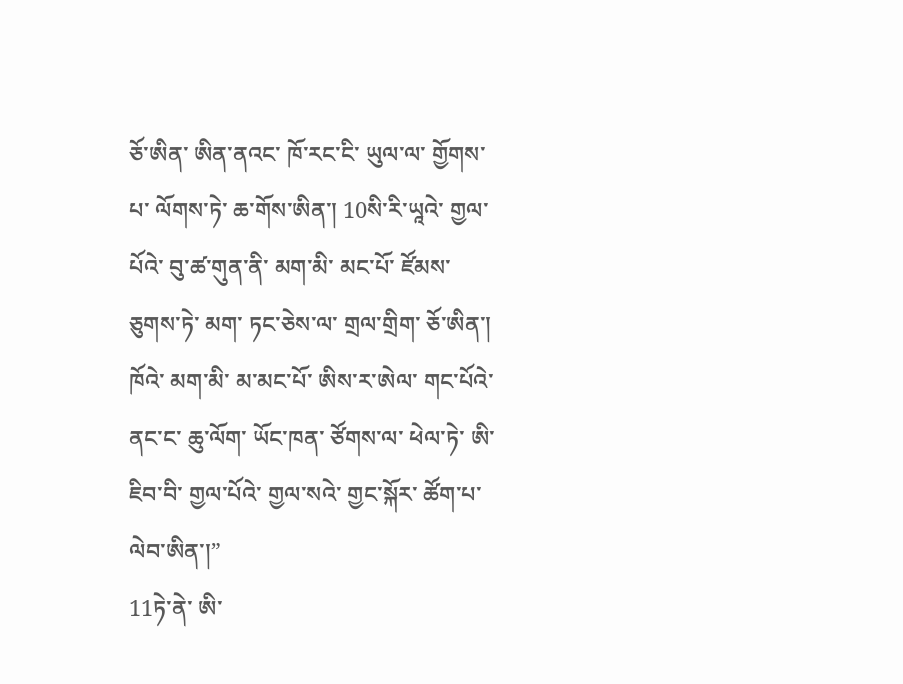ཅོ་ཨིན་ ཨིན་ནའང་ ཁོ་རང་ངི་ ཡུལ་ལ་ གྱོགས་པ་ ལོགས་ཏེ་ ཆ་གོས་ཨིན་། 10སི་རི་ཡཱའེ་ གྱལ་པོའེ་ བུ་ཚ་གུན་ནི་ མག་མི་ མང་པོ་ ཛོམས་ ཅུགས་ཏེ་ མག་ ཏང་ཅེས་ལ་ གྲལ་གྲིག་ ཅོ་ཨིན་། ཁོའེ་ མག་མི་ མ་མང་པོ་ ཨིས་ར་ཨེལ་ གང་པོའེ་ ནང་ང་ ཆུ་ལོག་ ཡོང་ཁན་ ཙོགས་ལ་ ཕེལ་ཏེ་ ཨི་ཇིབ་བི་ གྱལ་པོའེ་ གྱལ་སའེ་ གྱང་སྐོར་ ཚོག་པ་ ལེབ་ཨིན་།”
11ཏེ་ནེ་ ཨི་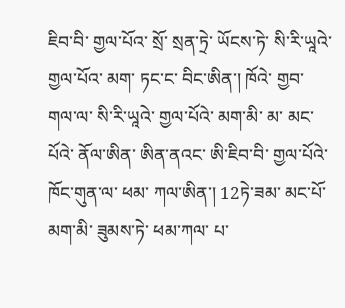ཇིབ་བི་ གྱལ་པོའ་ སྲོ་ སྲན་ཏྲེ་ ཡོངས་ཏེ་ སི་རི་ཡཱའེ་ གྱལ་པོའ་ མག་ ཏང་ང་ བིང་ཨིན་། ཁོའེ་ གྱབ་གལ་ལ་ སི་རི་ཡཱའེ་ གྱལ་པོའེ་ མག་མི་ མ་ མང་པོའེ་ ནོལ་ཨིན་ ཨིན་ནའང་ ཨི་ཇིབ་བི་ གྱལ་པོའེ་ ཁོང་གུན་ལ་ ཕམ་ ཀལ་ཨིན་། 12ཏེ་ཟམ་ མང་པོ་ མག་མི་ ཟུམས་ཏེ་ ཕམ་ཀལ་ པ་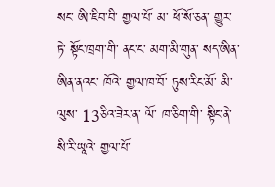སང་ ཨི་ཇིབ་བི་ གྱལ་པོ་ མ་ ཕོ་སོ་ཅན་ གྱུར་ཏེ་ སྟོང་ཁྲག་གི་ ནང་ང་ མག་མི་གུན་ སད་ཨིན་ ཨིན་ནའང་ ཁོའེ་ གྱལ་ཁ་བོ་ ཏུས་རིང་མོ་ མི་ ལུས་ 13ཅིའ་ཟེར་ན་ ལོ་ ཁ་ཅིག་གི་ སྟིང་ནེ་ སི་རི་ཡཱའེ་ གྱལ་པོ་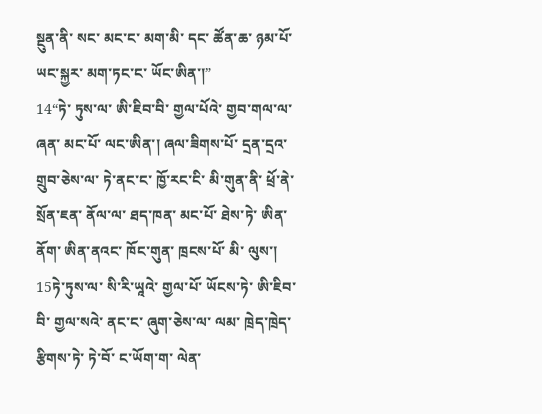སྔུན་ནི་ སང་ མང་ང་ མག་མི་ དང་ ཚོན་ཆ་ ཉམ་པོ་ ཡང་སྐྱར་ མག་ཏང་ང་ ཡོང་ཨིན་།”
14“ཏེ་ ཏུས་ལ་ ཨི་ཇིབ་བི་ གྱལ་པོའེ་ གྱབ་གལ་ལ་ ཞན་ མང་པོ་ ལང་ཨིན་། ཞལ་ཟིགས་པོ་ དྲན་དྲའ་ གྲུབ་ཅེས་ལ་ ཏེ་ནང་ང་ ཁྱོ་རང་ངི་ མི་གུན་ནི་ ཕྲོ་ནེ་ སྲོན་ཇན་ ནོལ་ལ་ ཐད་ཁན་ མང་པོ་ ཐེས་ཏེ་ ཨིན་ནོག་ ཨིན་ནའང་ ཁོང་གུན་ ཁྲངས་པོ་ མི་ ལུས་། 15ཏེ་ཏུས་ལ་ སི་རི་ཡཱའེ་ གྱལ་པོ་ ཡོངས་ཏེ་ ཨི་ཇིབ་བི་ གྱལ་སའེ་ ནང་ང་ ཞུག་ཅེས་ལ་ ལམ་ ཁྲེད་ཁྲེད་ རྩིགས་ཏེ་ ཏེ་བོ་ ང་ཡོག་ག་ ལེན་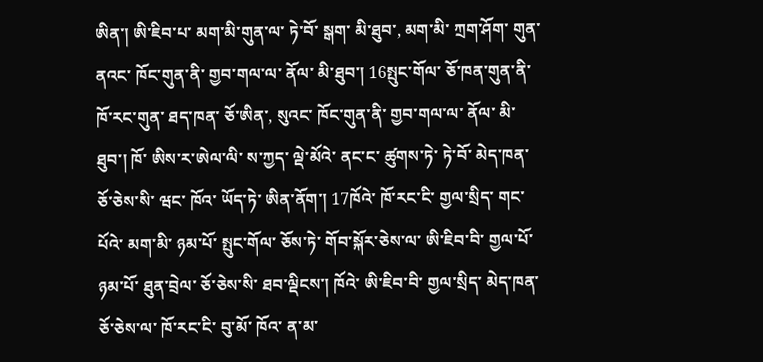ཨིན་། ཨི་ཇིབ་པ་ མག་མི་གུན་ལ་ ཏེ་བོ་ སྒག་ མི་ཐུབ་, མག་མི་ ཀྲག་ཤོག་ གུན་ནའང་ ཁོང་གུན་ནི་ གྱབ་གལ་ལ་ ནོལ་ མི་ཐུབ་། 16སྤུང་གོལ་ ཅོ་ཁན་གུན་ནི་ ཁོ་རང་གུན་ ཐད་ཁན་ ཅོ་ཨིན་, སུའང་ ཁོང་གུན་ནི་ གྱབ་གལ་ལ་ ནོལ་ མི་ཐུབ་། ཁོ་ ཨིས་ར་ཨེལ་ལི་ ས་ཀྱད་ ལྡེ་མོའེ་ ནང་ང་ ཚུགས་ཏེ་ ཏེ་བོ་ མེད་ཁན་ ཅོ་ཅེས་སི་ ཝང་ ཁོའ་ ཡོད་ཏེ་ ཨིན་ནོག་། 17ཁོའེ་ ཁོ་རང་ངི་ གྱལ་སྲིད་ གང་པོའེ་ མག་མི་ ཉམ་པོ་ སྤུང་གོལ་ ཅོས་ཏེ་ གོབ་སྐོར་ཅེས་ལ་ ཨི་ཇིབ་བི་ གྱལ་པོ་ ཉམ་པོ་ ཐུན་བྲེལ་ ཅོ་ཅེས་སི་ ཐབ་ལྡིངས་། ཁོའེ་ ཨི་ཇིབ་བི་ གྱལ་སྲིད་ མེད་ཁན་ ཅོ་ཅེས་ལ་ ཁོ་རང་ངི་ བུ་མོ་ ཁོའ་ ན་མ་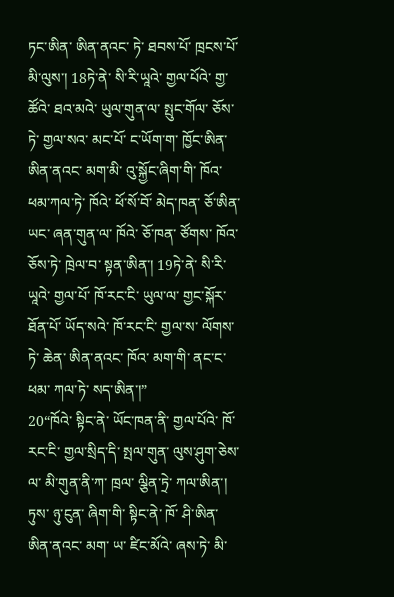ཏང་ཨིན་ ཨིན་ནའང་ ཏེ་ ཐབས་པོ་ ཁྲངས་པོ་ མི་ལུས་། 18ཏེ་ནེ་ སི་རི་ཡཱའེ་ གྱལ་པོའེ་ གྱ་ཚོའེ་ ཐའ་མའེ་ ཡུལ་གུན་ལ་ སྤུང་གོལ་ ཅོས་ཏེ་ གྱལ་སའ་ མང་པོ་ ང་ཡོག་ག་ ཁྱོང་ཨིན་ ཨིན་ནའང་ མག་མི་ འུ་སྐྱོང་ཞིག་གི་ ཁོའ་ ཕམ་ཀལ་ཏེ་ ཁོའེ་ ཕོ་སོ་བོ་ མེད་ཁན་ ཅོ་ཨིན་ ཡང་ ཞན་གུན་ལ་ ཁོའེ་ ཅོ་ཁན་ ཙོགས་ ཁོའ་ ཅོས་ཏེ་ ཁྲེལ་བ་ སྟན་ཨིན་། 19ཏེ་ནེ་ སི་རི་ཡཱའེ་ གྱལ་པོ་ ཁོ་རང་ངི་ ཡུལ་ལ་ གྱང་སྐོར་ ཐོན་པོ་ ཡོད་སའེ་ ཁོ་རང་ངི་ གྱལ་ས་ ལོགས་ཏེ་ ཆེན་ ཨིན་ནའང་ ཁོའ་ མག་གི་ ནང་ང་ ཕམ་ ཀལ་ཏེ་ སད་ཨིན་།”
20“ཁོའེ་ སྟིང་ནེ་ ཡོང་ཁན་ནི་ གྱལ་པོའེ་ ཁོ་རང་ངི་ གྱལ་སྲིད་དི་ སྤལ་གུན་ ལུས་ཤུག་ཅེས་ལ་ མི་གུན་ནི་ཀ་ ཁྲལ་ ལྕིན་ཏྲེ་ ཀལ་ཨིན་། ཏུས་ ཉུ་ངུན་ ཞིག་གི་ སྟིང་ནེ་ ཁོ་ ཤི་ཨིན་ ཨིན་ནའང་ མག་ ཡ་ ཛིང་མོའེ་ ཞས་ཏེ་ མི་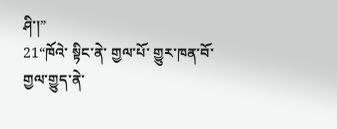ཤི་།”
21“ཁོའེ་ སྟིང་ནེ་ གྱལ་པོ་ གྱུར་ཁན་བོ་ གྱལ་གྱུད་ནེ་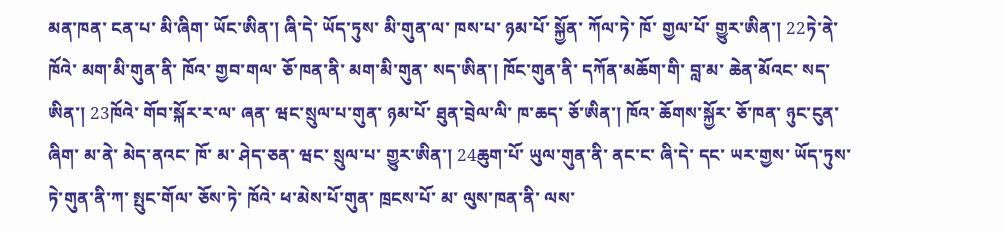མན་ཁན་ ངན་པ་ མི་ཞིག་ ཡོང་ཨིན་། ཞི་དེ་ ཡོད་ཏུས་ མི་གུན་ལ་ ཁས་པ་ ཉམ་པོ་ སྐྱོན་ ཀོལ་ཏེ་ ཁོ་ གྱལ་པོ་ གྱུར་ཨིན་། 22ཏེ་ནེ་ ཁོའེ་ མག་མི་གུན་ནི་ ཁོའ་ གྱབ་གལ་ ཅོ་ཁན་ནི་ མག་མི་གུན་ སད་ཨིན་། ཁོང་གུན་ནི་ དཀོན་མཆོག་གི་ བླ་མ་ ཆེན་མོའང་ སད་ཨིན་། 23ཁོའེ་ གོབ་སྐོར་ར་ལ་ ཞན་ ཝང་སྲུལ་པ་གུན་ ཉམ་པོ་ ཐུན་བྲེལ་ལི་ ཁ་ཆད་ ཅོ་ཨིན་། ཁོའ་ ཆོགས་སྐྱོར་ ཅོ་ཁན་ ཉུང་ངུན་ཞིག་ མ་ནེ་ མེད་ནའང་ ཁོ་ མ་ ཤེད་ཅན་ ཝང་ སྲུལ་པ་ གྱུར་ཨིན་། 24ཆུག་པོ་ ཡུལ་གུན་ནི་ ནང་ང་ ཞི་དེ་ དང་ ཡར་གྱས་ ཡོད་ཏུས་ ཏེ་གུན་ནི་ཀ་ སྤུང་གོལ་ ཅོས་ཏེ་ ཁོའེ་ ཕ་མེས་པོ་གུན་ ཁྲངས་པོ་ མ་ ལུས་ཁན་ནི་ ལས་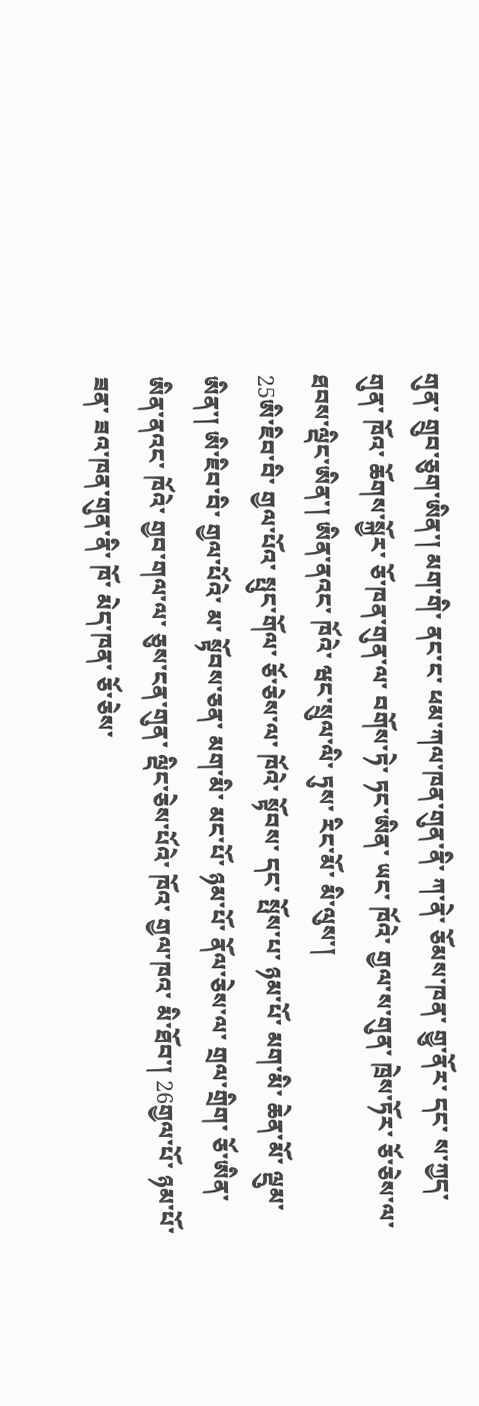གུན་ གྲུབ་ཅུག་ཨིན་། མག་གི་ ནང་ང་ ཕམ་ཀལ་ཁན་གུན་ནི་ ཀ་ནེ་ ཅོམས་ཁན་ གྱུ་ནོར་ དང་ ས་ཀྱད་གུན་ ཁོའ་ ཆོགས་སྐྱོར་ ཅོ་ཁན་གུན་ལ་ བགོས་ཏེ་ ཏང་ཨིན་ ཡང་ ཁོའེ་ གྱལ་ས་གུན་ ཁྲེས་ཏོར་ ཅོ་ཅེས་ལ་ ཐབས་ལྡིང་ཨིན་། ཨིན་ནའང་ ཁོའེ་ ཝང་སྲུལ་ལི་ ཏུས་ རིང་མོ་ མི་ལུས་།
25ཨི་ཇིབ་བི་ གྱལ་པོའ་ སྤུང་གོལ་ ཅོ་ཅེས་ལ་ ཁོའེ་ སྟོབས་ དང་ སྤོས་པ་ ཉམ་པོ་ མག་མི་ ཆེན་མོ་ ལྡུམ་ཨིན་། ཨི་ཇིབ་བི་ གྱལ་པོའེ་ མ་ སྟོབས་ཅན་ མག་མི་ མང་པོ་ ཉམ་པོ་ ནོལ་ཅེས་ལ་ གྲལ་གྲིག་ ཅོ་ཨིན་ ཨིན་ནའང་ ཁོའེ་ གྱབ་གལ་ལ་ ཅུས་ངན་གུན་ ལྡིང་ཅེས་པོའེ་ ཁོའ་ གྱལ་ཁའ་ མི་ཐོབ་། 26གྱལ་པོ་ ཉམ་པོ་ ཟན་ ཟའ་ཁན་གུན་ནི་ ཁོ་ མེད་ཁན་ ཅོ་ཅེས་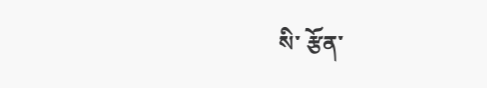སི་ རྩོན་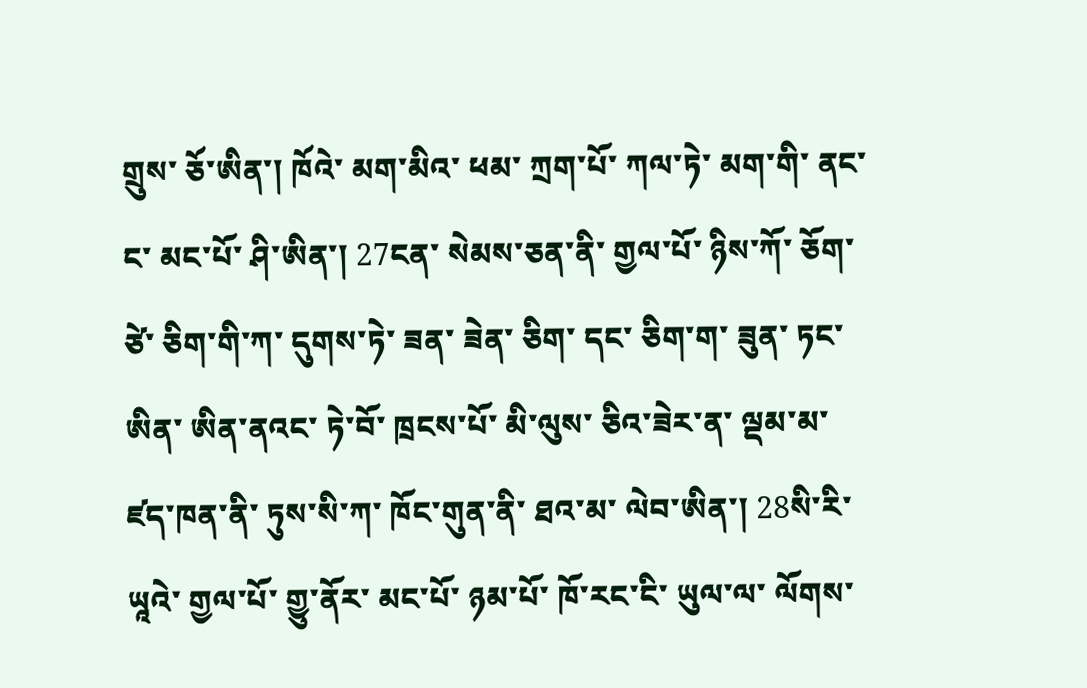གྲུས་ ཅོ་ཨིན་། ཁོའེ་ མག་མིའ་ ཕམ་ ཀྲག་པོ་ ཀལ་ཏེ་ མག་གི་ ནང་ང་ མང་པོ་ ཤི་ཨིན་། 27ངན་ སེམས་ཅན་ནི་ གྱལ་པོ་ ཉིས་ཀོ་ ཅོག་ཙེ་ ཅིག་གི་ཀ་ དུགས་ཏེ་ ཟན་ ཟེན་ ཅིག་ དང་ ཅིག་ག་ ཟུན་ ཏང་ཨིན་ ཨིན་ནའང་ ཏེ་བོ་ ཁྲངས་པོ་ མི་ལུས་ ཅིའ་ཟེར་ན་ ལྡམ་མ་ ཛད་ཁན་ནི་ ཏུས་སི་ཀ་ ཁོང་གུན་ནི་ ཐའ་མ་ ལེབ་ཨིན་། 28སི་རི་ཡཱའེ་ གྱལ་པོ་ གྱུ་ནོར་ མང་པོ་ ཉམ་པོ་ ཁོ་རང་ངི་ ཡུལ་ལ་ ལོགས་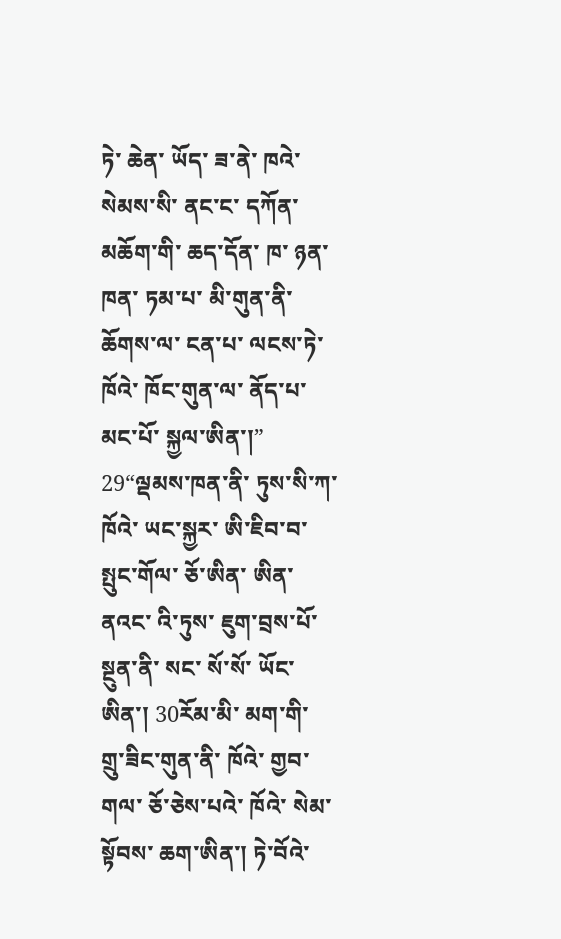ཏེ་ ཆེན་ ཡོད་ ཟ་ནེ་ ཁའེ་ སེམས་སི་ ནང་ང་ དཀོན་མཆོག་གི་ ཆད་དོན་ ཁ་ ཉན་ཁན་ ཏམ་པ་ མི་གུན་ནི་ ཆོགས་ལ་ ངན་པ་ ལངས་ཏེ་ ཁོའེ་ ཁོང་གུན་ལ་ ནོད་པ་ མང་པོ་ སྐྱལ་ཨིན་།”
29“ལྡམས་ཁན་ནི་ ཏུས་སི་ཀ་ ཁོའེ་ ཡང་སྐྱར་ ཨི་ཇིབ་བ་ སྤུང་གོལ་ ཅོ་ཨིན་ ཨིན་ནའང་ འི་ཏུས་ ཇུག་བྲས་པོ་ སྔུན་ནི་ སང་ སོ་སོ་ ཡོང་ཨིན་། 30རོམ་མི་ མག་གི་ གྲུ་ཟིང་གུན་ནི་ ཁོའེ་ གྱབ་གལ་ ཅོ་ཅེས་པའེ་ ཁོའེ་ སེམ་སྟོབས་ ཆག་ཨིན་། ཏེ་བོའེ་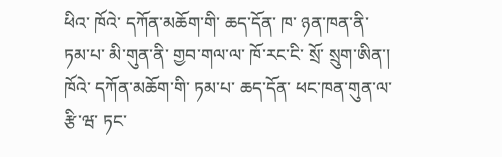ཕིའ་ ཁོའེ་ དཀོན་མཆོག་གི་ ཆད་དོན་ ཁ་ ཉན་ཁན་ནི་ ཏམ་པ་ མི་གུན་ནི་ གྱབ་གལ་ལ་ ཁོ་རང་ངི་ སྲོ་ སྲུག་ཨིན་། ཁོའེ་ དཀོན་མཆོག་གི་ ཏམ་པ་ ཆད་དོན་ ཕང་ཁན་གུན་ལ་ རྩི་ཝ་ ཏང་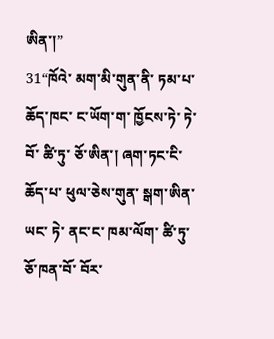ཨིན་།”
31“ཁོའེ་ མག་མི་གུན་ནི་ ཏམ་པ་ ཆོད་ཁང་ ང་ཡོག་ག་ ཁྱོངས་ཏེ་ ཏེ་བོ་ ཚི་ཏུ་ ཅོ་ཨིན་། ཞག་ཏང་ངི་ ཆོད་པ་ ཕུལ་ཅེས་གུན་ སྒག་ཨིན་ ཡང་ ཏེ་ ནང་ང་ ཁམ་ལོག་ ཚི་ཏུ་ ཅོ་ཁན་བོ་ བོར་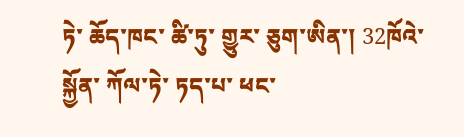ཏེ་ ཆོད་ཁང་ ཚི་ཏུ་ གྱུར་ ཅུག་ཨིན་། 32ཁོའེ་ སྐྱོན་ ཀོལ་ཏེ་ ཏད་པ་ ཕང་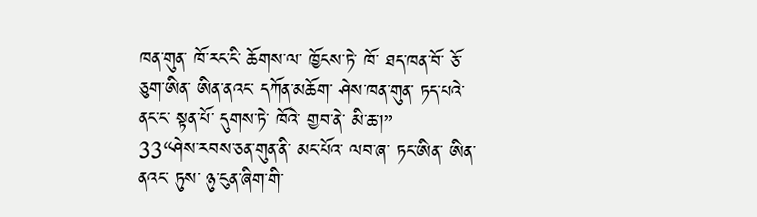ཁན་གུན་ ཁོ་རང་ངི་ ཆོགས་ལ་ ཁྱོངས་ཏེ་ ཁོ་ ཐད་ཁན་བོ་ ཅོ་ཅུག་ཨིན་ ཨིན་ནའང་ དཀོན་མཆོག་ ཤེས་ཁན་གུན་ ཏད་པའེ་ ནང་ང་ སྟན་པོ་ དུགས་ཏེ་ ཁོའེ་ གྱབ་ནེ་ མི་ཆ་།”
33“ཤེས་རབས་ཅན་གུན་ནི་ མང་པོའ་ ལབ་ཞ་ ཏང་ཨིན་ ཨིན་ནའང་ ཏུས་ ཉུ་ངུན་ཞིག་གི་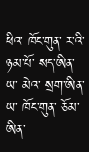ཕིའ་ ཁོང་གུན་ ར་འི་ ཉམ་པོ་ སད་ཨིན་ ཡ་ མེའ་ སྲག་ཨིན་ ཡ་ ཁོང་གུན་ ཅོམ་ཨིན་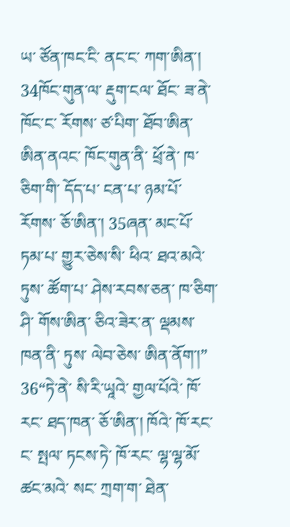ཡ་ ཙོན་ཁང་ངི་ ནང་ང་ ཀག་ཨིན་། 34ཁོང་གུན་ལ་ རྡུག་ངལ་ ཐོང་ ཟ་ནེ་ ཁོང་ང་ རོགས་ ཙ་པིག་ ཐོབ་ཨིན་ ཨིན་ནའང་ ཁོང་གུན་ནི་ ཕྲོ་ནེ་ ཁ་ཅིག་གི་ དོད་པ་ ངན་པ་ ཉམ་པོ་ རོགས་ ཅོ་ཨིན་། 35ཞན་ མང་པོ་ ཏམ་པ་ གྱུར་ཅེས་སི་ ཕིའ་ ཐའ་མའེ་ ཏུས་ ཚོག་པ་ ཤེས་རབས་ཅན་ ཁ་ཅིག་ ཤི་ གོས་ཨིན་ ཅིའ་ཟེར་ན་ ལྡམས་ཁན་ནི་ ཏུས་ ལེབ་ཅེས་ ཨིན་ནོག་།”
36“ཏེ་ནེ་ སི་རི་ཡཱའེ་ གྱལ་པོའེ་ ཁོ་རང་ ཐད་ཁན་ ཅོ་ཨིན་། ཁོའེ་ ཁོ་རང་ང་ སྤལ་ ཏངས་ཏེ་ ཁོ་རང་ ལྷ་ལྷ་མོ་ ཚང་མའེ་ སང་ ཀྲག་ག་ ཐེན་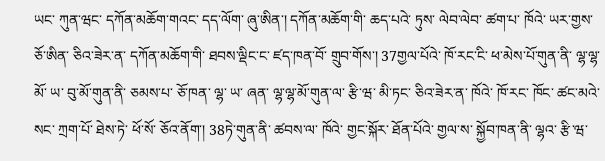ཡང་ ཀུན་ཝང་ དཀོན་མཆོག་གའང་ དད་ལོག་ ཞུ་ཨིན་། དཀོན་མཆོག་གི་ ཆད་པའེ་ ཏུས་ ལེབ་ལེབ་ ཚག་པ་ ཁོའེ་ ཡར་གྱས་ ཅོ་ཨིན་ ཅིའ་ཟེར་ན་ དཀོན་མཆོག་གི་ ཐབས་ལྡིང་ང་ ཛད་ཁན་བོ་ གྲུབ་གོས་། 37གྱལ་པོའེ་ ཁོ་རང་ངི་ ཕ་མེས་པོ་གུན་ནི་ ལྷ་ལྷ་མོ་ ཡ་ བུ་མོ་གུན་ནི་ ཅམས་པ་ ཅོ་ཁན་ ལྷ་ ཡ་ ཞན་ ལྷ་ལྷ་མོ་གུན་ལ་ རྩི་ཝ་ མི་ཏང་ ཅིའ་ཟེར་ན་ ཁོའེ་ ཁོ་རང་ ཁོང་ ཚང་མའེ་ སང་ ཀྲག་པོ་ ཐེས་ཏེ་ ཕོ་སོ་ ཅོའ་ནོག་། 38ཏེ་གུན་ནི་ ཚབས་ལ་ ཁོའེ་ གྱང་སྐོར་ ཐོན་པོའེ་ གྱལ་ས་ སྐྱོབ་ཁན་ནི་ ལྷའ་ རྩི་ཝ་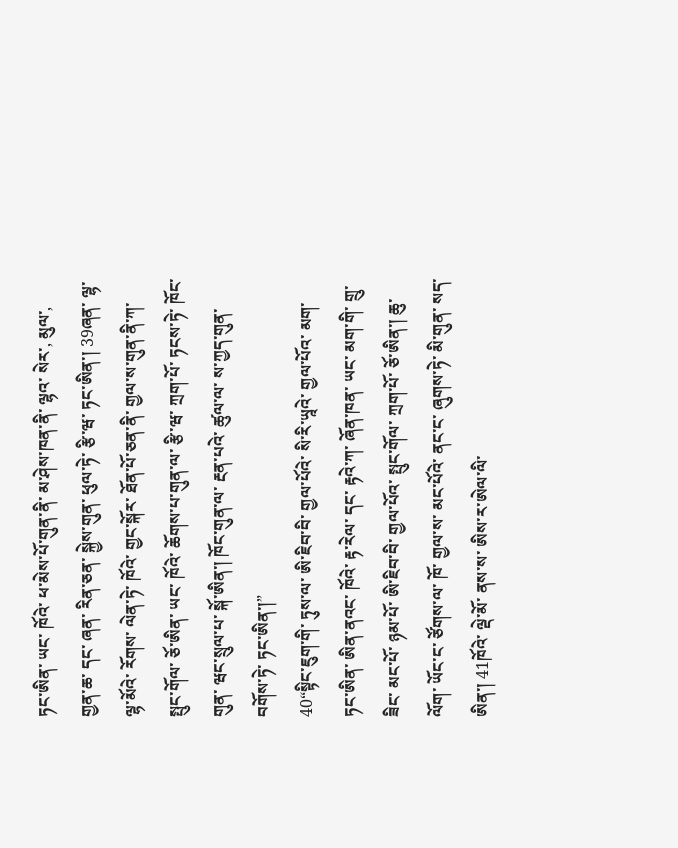ཏང་ཨིན་ ཡང་ ཁོའེ་ ཕ་མེས་པོ་གུན་ནི་ མ་ཤེས་ཁན་ནི་ ལྷའ་ སེར་, མུལ་, གྱན་ཆ་ དང་ ཞན་ རིན་ཅན་ སྐྱེས་གུན་ ཕུལ་ཏེ་ རྩི་ཝ་ ཏང་ཨིན་། 39ཞན་ ལྷ་ལྷ་མོའེ་ རོགས་ ལེན་ཏེ་ ཁོའེ་ གྱང་སྐོར་ ཐོན་པོ་ཅན་ནི་ གྱལ་ས་གུན་ནི་ཀ་ སྤུང་གོལ་ ཅོ་ཨིན་ ཡང་ ཁོའེ་ ཆོགས་པ་གུན་ལ་ རྩི་ཝ་ ཀྲག་པོ་ ཏངས་ཏེ་ ཁོང་གུན་ ཝང་སྲུལ་པ་ སྐོ་ཨིན་། ཁོང་གུན་ལ་ རྔན་པའེ་ ཚུལ་ལ་ ས་ཀྱད་གུན་ བགོས་ཏེ་ ཏང་ཨིན་།”
40“སྟིང་ཇུག་གི་ ཏུས་ལ་ ཨི་ཇིབ་བི་ གྱལ་པོའེ་ སི་རི་ཡཱའེ་ གྱལ་པོའ་ མག་ ཏང་ཨིན་ ཨིན་ནའང་ ཁོའེ་ རྟ་རེལ་ དང་ རྟའེ་ཀ་ ཞོན་ཁན་ ཡང་ མག་གི་ གྲུ་ཟིང་ མང་པོ་ ཉམ་པོ་ ཨི་ཇིབ་བི་ གྱལ་པོའ་ སྤུང་གོལ་ ཀྲག་པོ་ ཅོ་ཨིན་། ཆུ་ལོག་ ཡོང་ང་ ཙོགས་ལ་ ཁོ་ གྱལ་ས་ མང་པོའེ་ ནང་ང་ ཞུགས་ཏེ་ མི་གུན་ སད་ཨིན་། 41ཁོའེ་ ལྡེ་མོ་ ནས་ས་ ཨིས་ར་ཨེལ་ལི་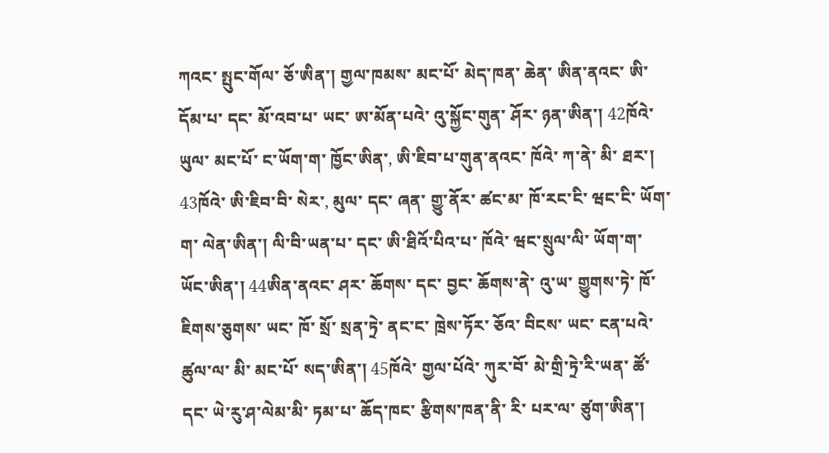ཀའང་ སྤུང་གོལ་ ཅོ་ཨིན་། གྱལ་ཁམས་ མང་པོ་ མེད་ཁན་ ཆེན་ ཨིན་ནའང་ ཨི་དོམ་པ་ དང་ མོ་འབ་པ་ ཡང་ ཨ་མོན་པའེ་ འུ་སྐྱོང་གུན་ ཤོར་ ཉན་ཨིན་། 42ཁོའེ་ ཡུལ་ མང་པོ་ ང་ཡོག་ག་ ཁྱོང་ཨིན་, ཨི་ཇིབ་པ་གུན་ནའང་ ཁོའེ་ ཀ་ནེ་ མི་ ཐར་། 43ཁོའེ་ ཨི་ཇིབ་བི་ སེར་, མུལ་ དང་ ཞན་ གྱུ་ནོར་ ཚང་མ་ ཁོ་རང་ངི་ ཝང་ངི་ ཡོག་ག་ ལེན་ཨིན་། ལི་བི་ཡན་པ་ དང་ ཨི་ཐིའོ་པིའ་པ་ ཁོའེ་ ཝང་སྲུལ་ལི་ ཡོག་ག་ ཡོང་ཨིན་། 44ཨིན་ནའང་ ཤར་ ཆོགས་ དང་ བྱང་ ཆོགས་ནེ་ འུ་ཡ་ གྱུགས་ཏེ་ ཁོ་ ཇིགས་ཅུགས་ ཡང་ ཁོ་ སྲོ་ སྲན་ཏྲེ་ ནང་ང་ ཁྲེས་ཏོར་ ཅོའ་ བིངས་ ཡང་ ངན་པའེ་ ཚུལ་ལ་ མི་ མང་པོ་ སད་ཨིན་། 45ཁོའེ་ གྱལ་པོའེ་ ཀུར་བོ་ མེ་གྲི་ཏྲེ་རི་ཡན་ ཚོ་ དང་ ཡེ་རུ་ཤ་ལེམ་མི་ ཏམ་པ་ ཆོད་ཁང་ རྩིགས་ཁན་ནི་ རི་ པར་ལ་ ཙུག་ཨིན་།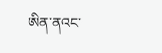ཨིན་ནའང་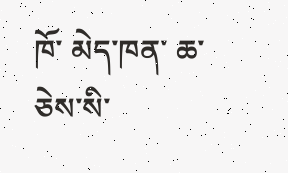ཁོ་ མེད་ཁན་ ཆ་ཅེས་སི་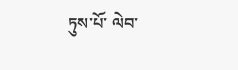ཏུས་པོ་ ལེབ་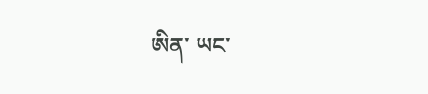ཨིན་ ཡང་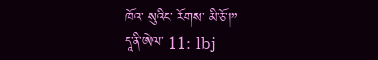ཁོའ་ སུའིང་ རོགས་ མི་ཅོ་།”
དཱ་ནི་ཨེལ་ 11: lbj